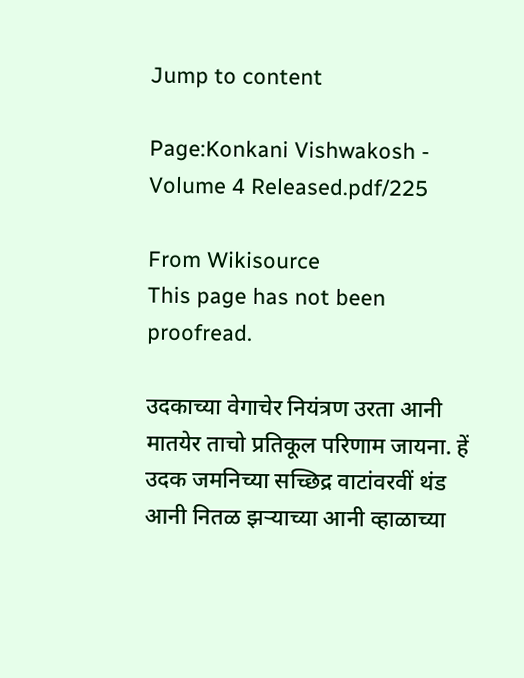Jump to content

Page:Konkani Vishwakosh - Volume 4 Released.pdf/225

From Wikisource
This page has not been proofread.

उदकाच्या वेगाचेर नियंत्रण उरता आनी मातयेर ताचो प्रतिकूल परिणाम जायना. हें उदक जमनिच्या सच्छिद्र वाटांवरवीं थंड आनी नितळ झऱ्याच्या आनी व्हाळाच्या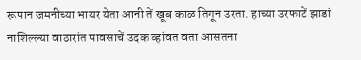रूपान जमनीच्या भायर येता आनी तें खूब काळ तिगून उरता. हाच्या उरफाटें झाडां नाशिल्ल्या वाठारांत पावसाचें उदक व्हांवत वता आसतना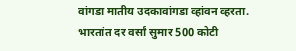वांगडा मातीय उदकावांगडा व्हांवन व्हरता. भारतांत दर वर्सां सुमार 500 कोटी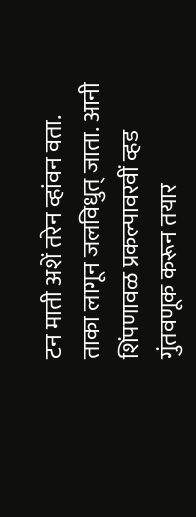टन माती अशें तरेन व्हांवन वता. ताका लागून जलविधुत् जाता. आनी शिंपणावळ प्रकल्पावरवीं व्हड गुंतवणूक करून तयार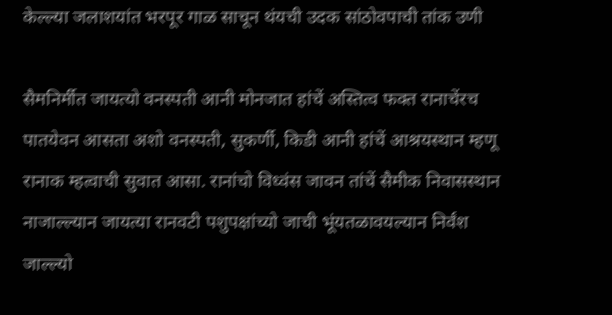केल्ल्या जलाशयांत भरपूर गाळ साचून थंयची उदक सांठोवपाची तांक उणी

सैमनिर्मीत जायत्यो वनस्पती आनी मोनजात हांचें अस्तित्व फक्त रानाचेंरच पातयेवन आसता अशो वनस्पती, सुकर्णी, किडी आनी हांचें आश्रयस्थान म्हणू रानाक म्हत्वाची सुवात आसा. रानांचो विध्वंस जावन तांचें सैमीक निवासस्थान नाजाल्ल्यान जायत्या रानवटी पशुपक्षांच्यो जाची भूंयतळावयल्यान निर्वंश जाल्ल्यो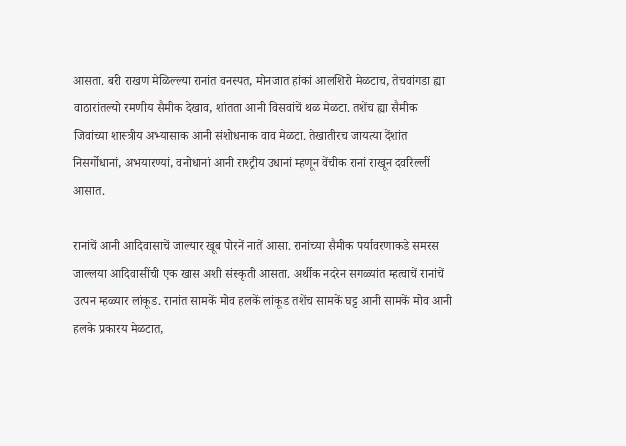आसता. बरी राखण मेळिल्ल्या रानांत वनस्पत, मोनजात हांकां आलशिरो मेळटाच, तेचवांगडा ह्या वाठारांतल्यो रमणीय सैमीक देखाव, शांतता आनी विसवांचें थळ मेळटा. तशेंच ह्या सैमीक जिवांच्या शास्त्रीय अभ्यासाक आनी संशोधनाक वाव मेळटा. तेखातीरच जायत्या देंशांत निसर्गोधानां, अभयारण्यां, वनोधानां आनी राश्ट्रीय उधानां म्हणून वेंचीक रानां राखून दवरिल्लीं आसात.

रानांचें आनी आदिवासाचें जाल्यार खूब पोरनें नातें आसा. रानांच्या सैमीक पर्यावरणाकडे समरस जाल्लया आदिवासींची एक खास अशी संस्कृती आसता. अर्थीक नदरेन सगळ्यांत म्हत्वाचें रानांचें उत्पन म्हळ्यार लांकूड. रानांत सामकें मोव हलकें लांकूड तशेंच सामकें घट्ट आनी सामकें मोव आनी हलके प्रकारय मेळटात,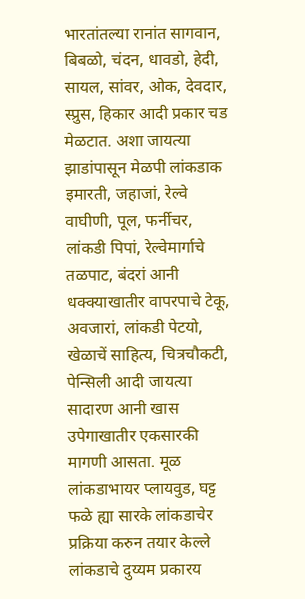भारतांतल्या रानांत सागवान, बिबळो, चंदन, धावडो, हेदी, सायल, सांवर, ओक, देवदार, स्प्रुस, हिकार आदी प्रकार चड मेळटात. अशा जायत्या झाडांपासून मेळपी लांकडाक इमारती, जहाजां, रेल्वे वाघीणी, पूल, फर्नीचर, लांकडी पिपां, रेल्वेमार्गाचे तळपाट, बंदरां आनी धक्क्याखातीर वापरपाचे टेकू, अवजारां, लांकडी पेटयो, खेळाचें साहित्य, चित्रचौकटी, पेन्सिली आदी जायत्या सादारण आनी खास उपेगाखातीर एकसारकी मागणी आसता. मूळ लांकडाभायर प्लायवुड, घट्ट फळे ह्या सारके लांकडाचेर प्रक्रिया करुन तयार केल्ले लांकडाचे दुय्यम प्रकारय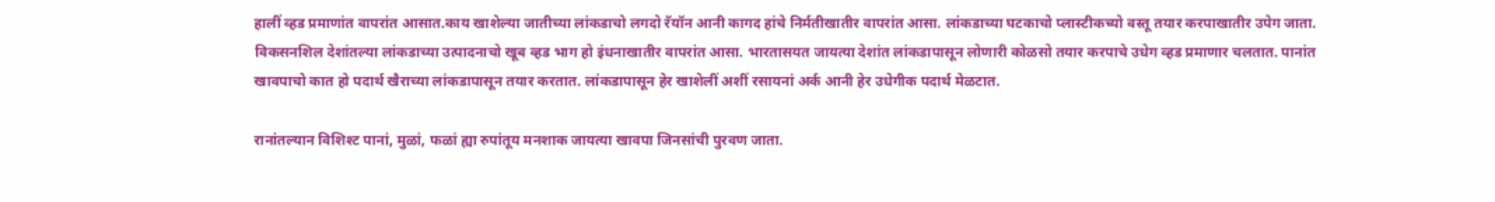हालीं व्हड प्रमाणांत वापरांत आसात.काय खाशेल्या जातीच्या लांकडाचो लगदो रॅयॉन आनी कागद हांचे निर्मतीखातीर वापरांत आसा. लांकडाच्या घटकाचो प्लास्टीकच्यो वस्तू तयार करपाखातीर उपेग जाता. विकसनशिल देशांतल्या लांकडाच्या उत्पादनाचो खूब व्हड भाग हो इंधनाखातीर वापरांत आसा. भारतासयत जायत्या देशांत लांकडापासून लोणारी कोळसो तयार करपाचे उधेग व्हड प्रमाणार चलतात. पानांत खावपाचो कात हो पदार्थ खैराच्या लांकडापासून तयार करतात. लांकडापासून हेर खाशेलीं अशीं रसायनां अर्क आनी हेर उधेगीक पदार्थ मेळटात.

रानांतल्यान विशिश्ट पानां, मुळां, फळां ह्या रुपांतूय मनशाक जायत्या खावपा जिनसांची पुरवण जाता.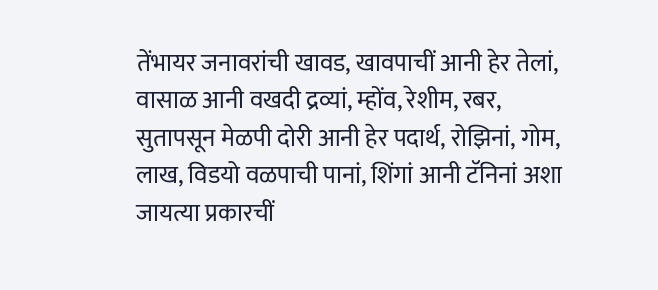तेंभायर जनावरांची खावड, खावपाचीं आनी हेर तेलां, वासाळ आनी वखदी द्रव्यां, म्होंव, रेशीम, रबर, सुतापसून मेळपी दोरी आनी हेर पदार्थ, रोझिनां, गोम, लाख, विडयो वळपाची पानां, शिंगां आनी टॅनिनां अशा जायत्या प्रकारचीं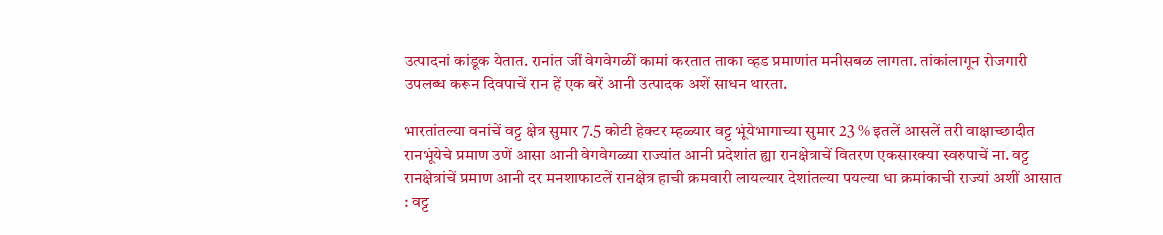उत्पादनां कांडूक येतात. रानांत जीं वेगवेगळीं कामां करतात ताका व्हड प्रमाणांत मनीसबळ लागता. तांकांलागून रोजगारी उपलब्ध करून दिवपाचें रान हें एक बरें आनी उत्पादक अशें साधन थारता.

भारतांतल्या वनांचें वट्ट क्षेत्र सुमार 7.5 कोटी हेक्टर म्हळ्यार वट्ट भूंयेभागाच्या सुमार 23 % इतलें आसलें तरी वाक्षाच्छादीत रानभूंयेचे प्रमाण उणें आसा आनी वेगवेगळ्या राज्यांत आनी प्रदेशांत ह्या रानक्षेत्राचें वितरण एकसारक्या स्वरुपाचें ना. वट्ट रानक्षेत्रांचें प्रमाण आनी दर मनशाफाटलें रानक्षेत्र हाची क्रमवारी लायल्यार देशांतल्या पयल्या धा क्रमांकाची राज्यां अशीं आसात : वट्ट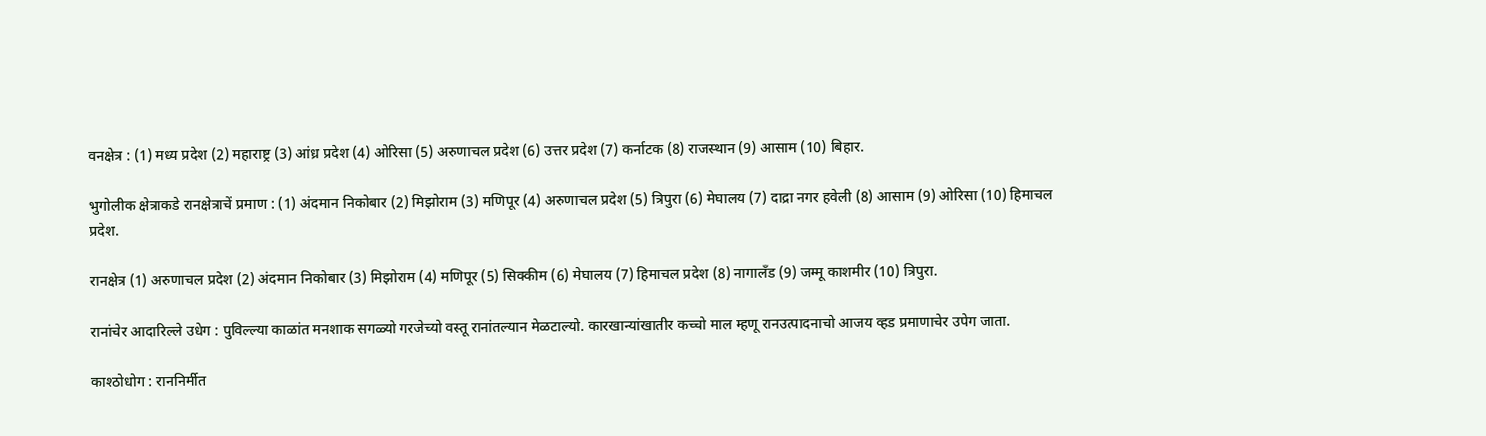वनक्षेत्र : (1) मध्य प्रदेश (2) महाराष्ट्र (3) आंध्र प्रदेश (4) ओरिसा (5) अरुणाचल प्रदेश (6) उत्तर प्रदेश (7) कर्नाटक (8) राजस्थान (9) आसाम (10) बिहार.

भुगोलीक क्षेत्राकडे रानक्षेत्राचें प्रमाण : (1) अंदमान निकोबार (2) मिझोराम (3) मणिपूर (4) अरुणाचल प्रदेश (5) त्रिपुरा (6) मेघालय (7) दाद्रा नगर हवेली (8) आसाम (9) ओरिसा (10) हिमाचल प्रदेश.

रानक्षेत्र (1) अरुणाचल प्रदेश (2) अंदमान निकोबार (3) मिझोराम (4) मणिपूर (5) सिक्कीम (6) मेघालय (7) हिमाचल प्रदेश (8) नागालँड (9) जम्मू काशमीर (10) त्रिपुरा.

रानांचेर आदारिल्ले उधेग : पुविल्ल्या काळांत मनशाक सगळ्यो गरजेच्यो वस्तू रानांतल्यान मेळटाल्यो. कारखान्यांखातीर कच्चो माल म्हणू रानउत्पादनाचो आजय व्हड प्रमाणाचेर उपेग जाता.

काश्ठोधोग : राननिर्मीत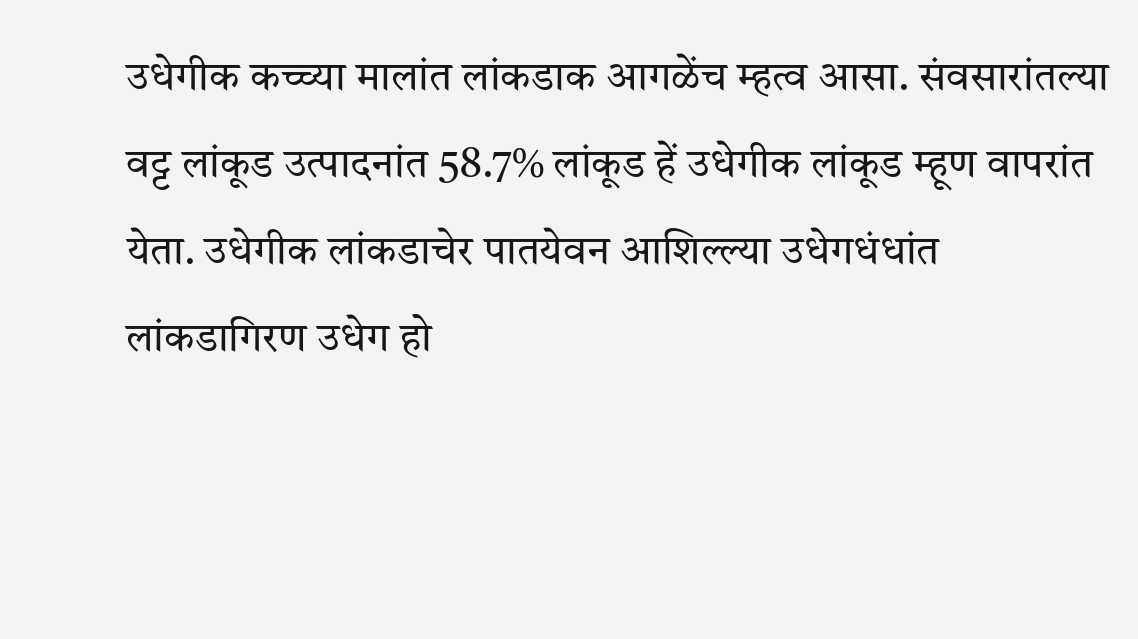उधेगीक कच्च्या मालांत लांकडाक आगळेंच म्हत्व आसा. संवसारांतल्या वट्ट लांकूड उत्पादनांत 58.7% लांकूड हें उधेगीक लांकूड म्हूण वापरांत येता. उधेगीक लांकडाचेर पातयेवन आशिल्ल्या उधेगधंधांत लांकडागिरण उधेग हो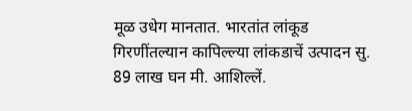मूळ उधेग मानतात. भारतांत लांकूड गिरणींतल्यान कापिल्ल्या लांकडाचें उत्पादन सु. 89 लाख घन मी. आशिल्लें.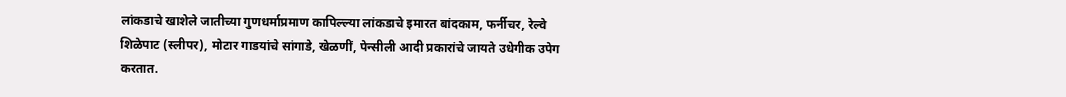लांकडाचे खाशेले जातीच्या गुणधर्माप्रमाण कापिल्ल्या लांकडाचे इमारत बांदकाम, फर्नीचर, रेल्वे शिळेपाट (स्लीपर), मोटार गाडयांचे सांगाडे, खेळणीं, पेन्सीली आदी प्रकारांचे जायते उधेगीक उपेग करतात.